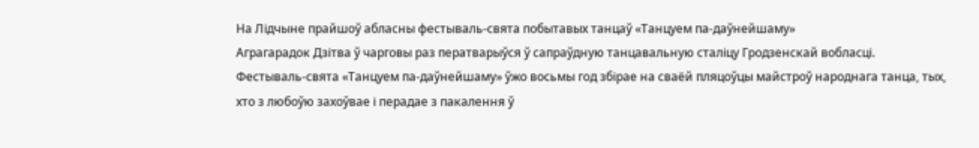На Лідчыне прайшоў абласны фестываль-свята побытавых танцаў «Танцуем па-даўнейшаму»
Аграгарадок Дзітва ў чарговы раз ператварыўся ў сапраўдную танцавальную сталіцу Гродзенскай вобласці. Фестываль-свята «Танцуем па-даўнейшаму» ўжо восьмы год збірае на сваёй пляцоўцы майстроў народнага танца, тых, хто з любоўю захоўвае і перадае з пакалення ў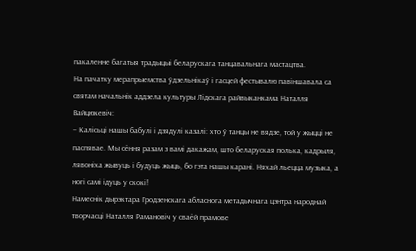пакаленне багатыя традыцыі беларускага танцавальнага мастацтва.
На пачатку мерапрыемства ўдзельнікаў і гасцей фестывалю павіншавала са святам начальнік аддзела культуры Лідскага райвыканкама Наталля Вайцюкевіч:
– Калісьці нашы бабулі і дзядулі казалі: хто ў танцы не вядзе, той у жыцці не паспявае. Мы сёння разам з вамі дакажам, што беларуская полька, кадрыля, лявоніха жывуць і будуць жыць, бо гэта нашы карані. Няхай льецца музыка, а ногі самі ідуць у скокі!
Намеснік дырэктара Гродзенскага абласнога метадычнага цэнтра народнай творчасці Наталля Рамановіч у сваёй прамове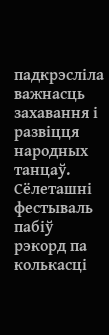падкрэсліла важнасць захавання і развіцця народных танцаў.
Сёлеташні фестываль пабіў рэкорд па колькасці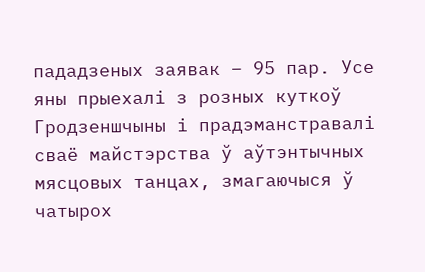пададзеных заявак – 95 пар. Усе яны прыехалі з розных куткоў Гродзеншчыны і прадэманстравалі сваё майстэрства ў аўтэнтычных мясцовых танцах, змагаючыся ў чатырох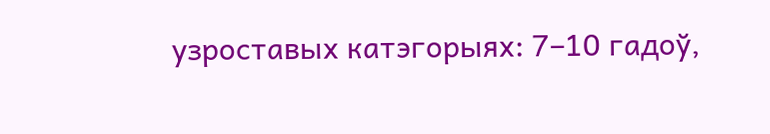узроставых катэгорыях: 7–10 гадоў,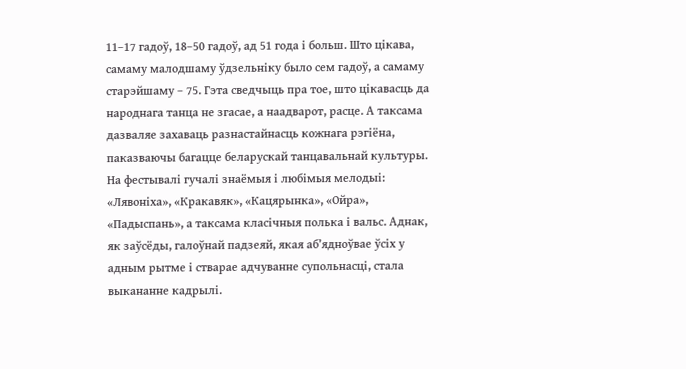11–17 гадоў, 18–50 гадоў, ад 51 года і больш. Што цікава, самаму малодшаму ўдзельніку было сем гадоў, а самаму старэйшаму – 75. Гэта сведчыць пра тое, што цікавасць да народнага танца не згасае, а наадварот, расце. А таксама дазваляе захаваць разнастайнасць кожнага рэгіёна, паказваючы багацце беларускай танцавальнай культуры.
На фестывалі гучалі знаёмыя і любімыя мелодыі: «Лявоніха», «Кракавяк», «Кацярынка», «Ойра», «Падыспань», а таксама класічныя полька і вальс. Аднак, як заўсёды, галоўнай падзеяй, якая аб’ядноўвае ўсіх у адным рытме і стварае адчуванне супольнасці, стала выкананне кадрылі.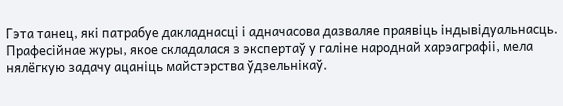Гэта танец, які патрабуе дакладнасці і адначасова дазваляе праявіць індывідуальнасць.
Прафесійнае журы, якое складалася з экспертаў у галіне народнай харэаграфіі, мела нялёгкую задачу ацаніць майстэрства ўдзельнікаў.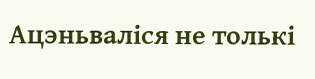Ацэньваліся не толькі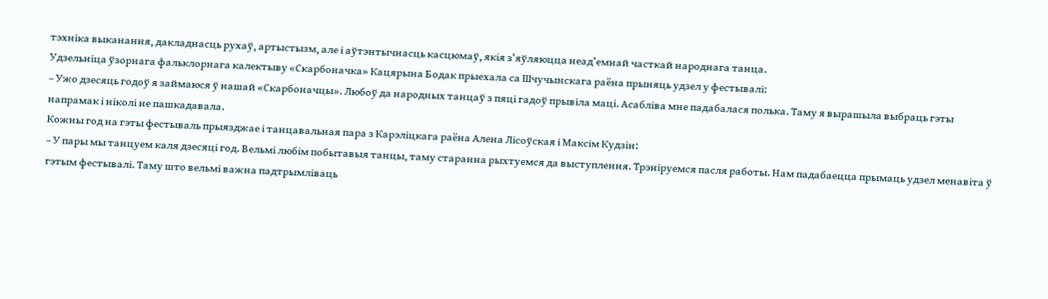тэхніка выканання, дакладнасць рухаў, артыстызм, але і аўтэнтычнасць касцюмаў, якія з’яўляюцца неад’емнай часткай народнага танца.
Удзельніца ўзорнага фальклорнага калектыву «Скарбоначка» Кацярына Бодак прыехала са Шчучынскага раёна прыняць удзел у фестывалі:
– Ужо дзесяць годоў я займаюся ў нашай «Скарбоначцы». Любоў да народных танцаў з пяці гадоў прывіла маці. Асабліва мне падабалася полька. Таму я вырашыла выбраць гэты напрамак і ніколі не пашкадавала.
Кожны год на гэты фестываль прыязджае і танцавальная пара з Карэліцкага раёна Алена Лісоўская і Максім Кудзін:
– У пары мы танцуем каля дзесяці год. Вельмі любім побытавыя танцы, таму старанна рыхтуемся да выступлення. Трэніруемся пасля работы. Нам падабаецца прымаць удзел менавіта ў гэтым фестывалі. Таму што вельмі важна падтрымліваць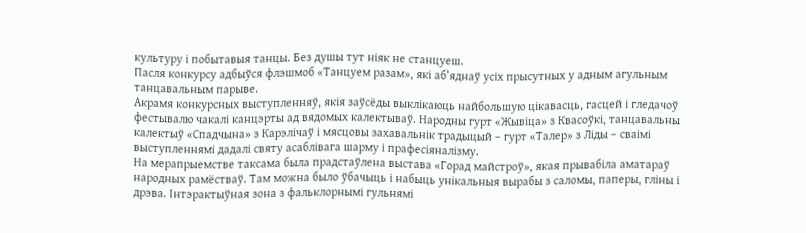культуру і побытавыя танцы. Без душы тут ніяк не станцуеш.
Пасля конкурсу адбыўся флэшмоб «Танцуем разам», які аб’яднаў усіх прысутных у адным агульным танцавальным парыве.
Акрамя конкурсных выступленняў, якія заўсёды выклікаюць найбольшую цікавасць, гасцей і гледачоў фестывалю чакалі канцэрты ад вядомых калектываў. Народны гурт «Жывіца» з Квасоўкі, танцавальны калектыў «Спадчына» з Карэлічаў і мясцовы захавальнік традыцый – гурт «Талер» з Ліды – сваімі выступленнямі дадалі святу асаблівага шарму і прафесіяналізму.
На мерапрыемстве таксама была прадстаўлена выстава «Горад майстроў», якая прывабіла аматараў народных рамёстваў. Там можна было ўбачыць і набыць унікальныя вырабы з саломы, паперы, гліны і дрэва. Інтэрактыўная зона з фальклорнымі гульнямі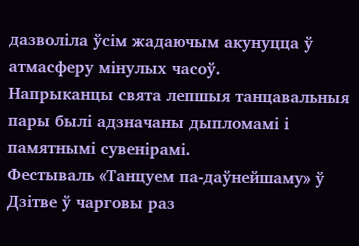дазволіла ўсім жадаючым акунуцца ў атмасферу мінулых часоў.
Напрыканцы свята лепшыя танцавальныя пары былі адзначаны дыпломамі і памятнымі сувенірамі.
Фестываль «Танцуем па-даўнейшаму» ў Дзітве ў чарговы раз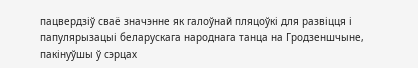пацвердзіў сваё значэнне як галоўнай пляцоўкі для развіцця і папулярызацыі беларускага народнага танца на Гродзеншчыне, пакінуўшы ў сэрцах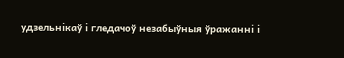удзельнікаў і гледачоў незабыўныя ўражанні і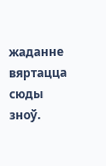жаданне вяртацца сюды зноў.